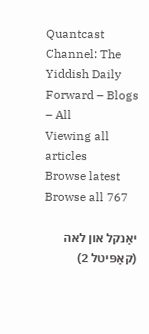Quantcast
Channel: The Yiddish Daily Forward – Blogs – All
Viewing all articles
Browse latest Browse all 767

יאַנקל און לאה (קאַפּיטל 2)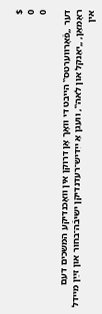$
0
0

דער „פֿאָרווערטס‟ הייבט די וואָך אָן דרוקן אין וואָכנדיקע המשכים דעם ראָמאַן, „יאַנקל און לאה‟, וועגן אַ ייִדיש־רעדנדיקן ישיבֿה־בחור און זײַן מיידל אין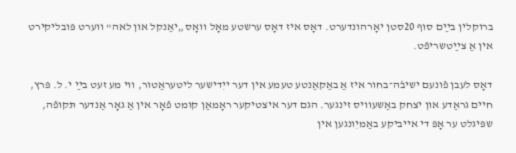ברוקלין בײַם סוף 20סטן יאָרהונדערט. דאָס איז דאָס ערשטע מאָל וואָס „יאַנקל און לאה‟ ווערט פּובליקירט אין אַ צײַטשריפֿט.

דאָס לעבן פֿונעם ישיבֿה־בחור איז אַ באַקאַנטע טעמע אין דער ייִדישער ליטעראַטור, ווי מע זעט בײַ י. ל. פּרץ, חיים גראַדע און יצחק באַשעוויס זינגער. הגם דער איצטיקער ראָמאַן קומט פֿאָר אין אַ גאָר אַנדער תּקופֿה, שפּיגלט ער אָפּ די אייביקע באַמיִונגען אין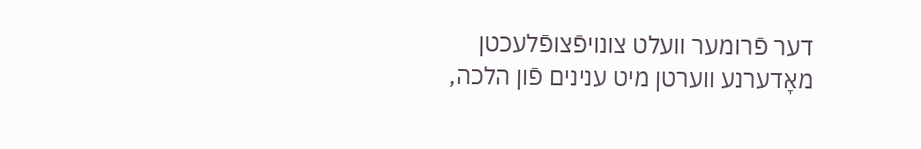דער פֿרומער וועלט צונויפֿצופֿלעכטן מאָדערנע ווערטן מיט ענינים פֿון הלכה,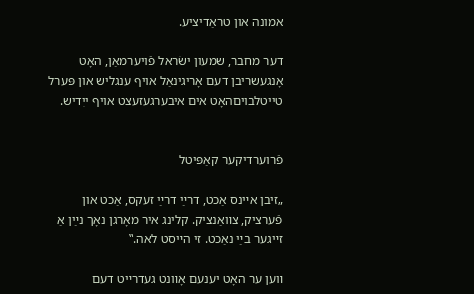אמונה און טראַדיציע.

דער מחבר, שמעון ישׂראל פֿויערמאַן, האָט אָנגעשריבן דעם אָריגינאַל אויף ענגליש און פּערל טייטלבויםהאָט אים איבערגעזעצט אויף ייִדיש.


פֿרוערדיקער קאַפּיטל

„זיבן אײנס אַכט, דרײַ דרײַ זעקס, אַכט און פֿערציק, צװאַנציק. קלינג איר מאָרגן נאָך נײַן אַ זײגער בײַ נאַכט. זי הײסט לאה.‟

װען ער האָט יענעם אָװנט געדרײט דעם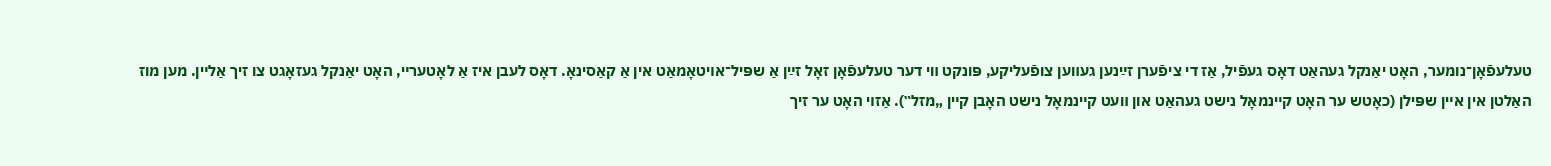טעלעפֿאָן־נומער, האָט יאַנקל געהאַט דאָס געפֿיל, אַז די ציפֿערן זײַנען געװען צופֿעליקע, פּונקט װי דער טעלעפֿאָן זאָל זײַן אַ שפּיל־אױטאָמאַט אין אַ קאַסינאָ. דאָס לעבן איז אַ לאָטערײ, האָט יאַנקל געזאָגט צו זיך אַלײן. מען מוז האַלטן אין אײן שפּילן (כאָטש ער האָט קײנמאָל נישט געהאַט און װעט קײנמאָל נישט האָבן קײן „מזל‟). אַזױ האָט ער זיך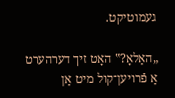געמוטיקט.

„האַלאָ?‟ האָט זיך דערהערט אַ פֿרויען־קול מיט אַן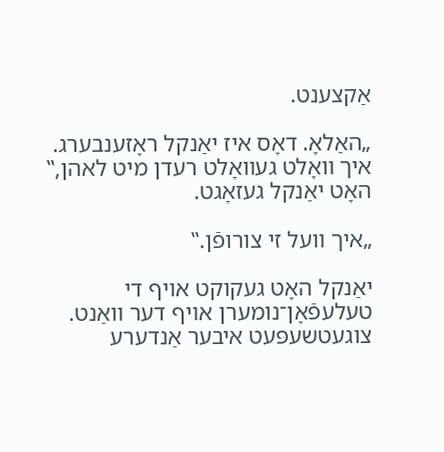אַקצענט.

„האַלאָ. דאָס איז יאַנקל ראָזענבערג. איך װאָלט געװאָלט רעדן מיט לאהן,‟ האָט יאַנקל געזאָגט.

„איך װעל זי צורופֿן.‟

יאַנקל האָט געקוקט אױף די טעלעפֿאָן־נומערן אױף דער װאַנט. צוגעטשעפּעט איבער אַנדערע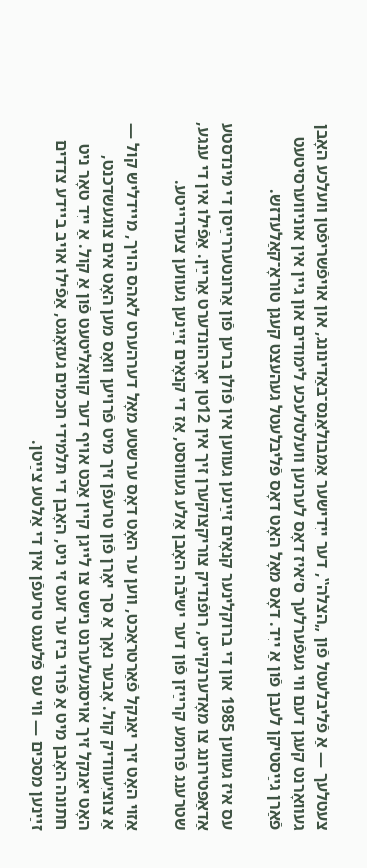צעטלעך — אַ פֿליבלעטל פֿון „הצלה‟, דער ייִדישער אַמבולאַנס־באַדינונג, און אױפֿשריפֿטן װעלכע האָבן געװאָרנט קעגן דעם װי געפֿערלעך ס׳איז דאָס לערנען װעלטלעכע לימודים און גײן אין אוניװערסיטעט פֿאַרן גײַסטיקן לעבן פֿון אַ ייִד. דאָס מאָל האָט דאָס פֿליבלעטל געהעצט קעגן טוראָ־קאַלעדזש.

עס איז געװען 1985 און די ברוקלינער קנאָים זײַנען געװען אין פֿולן ברען פֿון אַרונטעררײַסן די מינדסטע אַדאַפּטירונג צו מאָדערנקײט, רופֿנדיק צוריקצוקערן זיך אין 12טן יאָרהונדערט אַרײַן. אַפֿילו אין די ענגע, שטרענג פֿרומע קרײַזן פֿון דער ישיבֿה האָבן אַלע געװוּסט, אַז די קנאָים זײַנען געװען צעדרײטע.

אַזוי האָט זיך יאַנקל פֿאַרטראַכט, װען ער האָט דאָס ערשטע מאָל דערהערט לאהס הױך, מײדליש קול — אַ צוציִעװדיק קול. אָבער נאָך אַ סך יאָרן פֿון טרעפֿן זיך מיט פֿרױען װאָס מען האָט אים צוגעשדכנט, האָט יאַנקל זיך אױסגעלערנט נישט צו לײגן קײן אַכט אױף דער קװאַליטעט פֿון אַ קול. אַ ייִד טאָר ניט חתונה האָבן מיט אַ פֿרױ ביז ער זעט זי ניט, האָבן די תּלמידי חכמים געזאָגט, אַפֿילו אױב בײדע צדדים זײַנען מסכּים — װי עס פֿלעגט טרעפֿן אין די אַלטע צײַטן.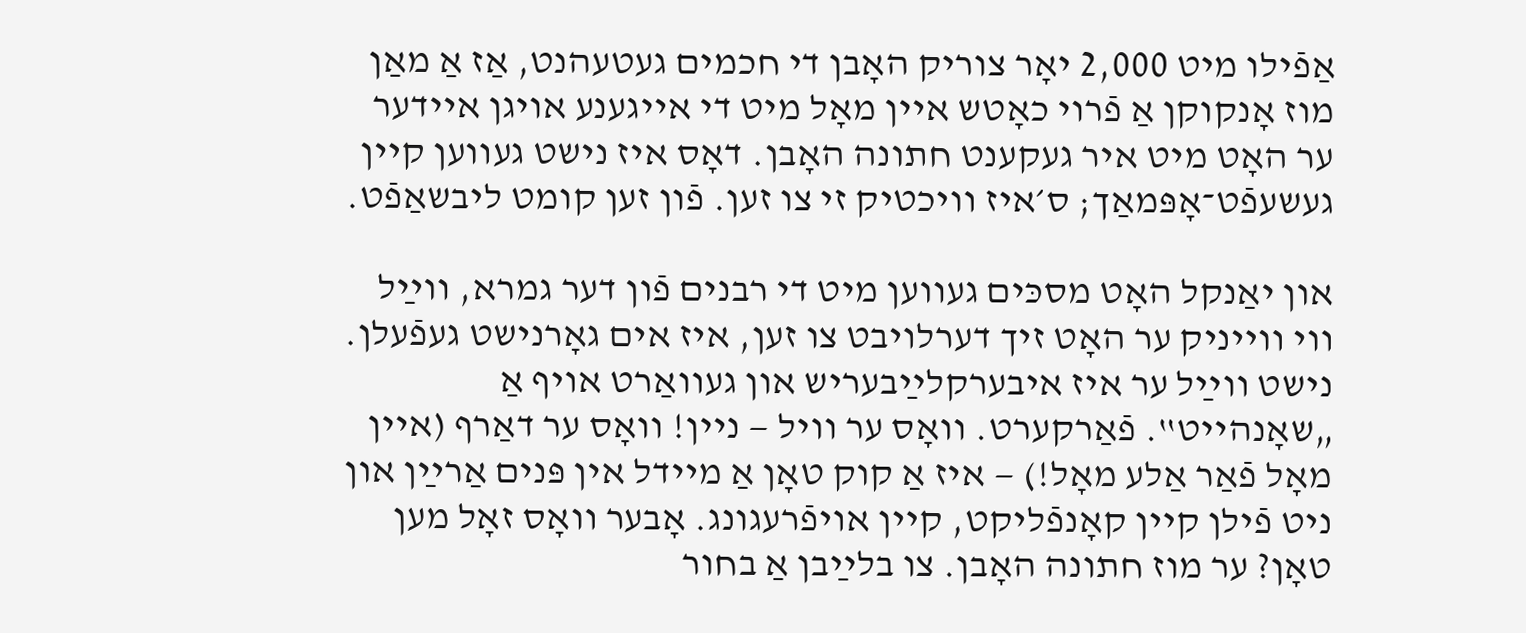אַפֿילו מיט 2,000 יאָר צוריק האָבן די חכמים געטעהנט, אַז אַ מאַן מוז אָנקוקן אַ פֿרױ כאָטש אײן מאָל מיט די אײגענע אױגן אײדער ער האָט מיט איר געקענט חתונה האָבן. דאָס איז נישט געװען קײן געשעפֿט־אָפּמאַך; ס׳איז װיכטיק זי צו זען. פֿון זען קומט ליבשאַפֿט.

און יאַנקל האָט מסכּים געװען מיט די רבנים פֿון דער גמרא, װײַל װי װײניק ער האָט זיך דערלױבט צו זען, איז אים גאָרנישט געפֿעלן. נישט װײַל ער איז איבערקלײַבעריש און געװאַרט אױף אַ „שאָנהײט‟. פֿאַרקערט. װאָס ער װיל — נײן! װאָס ער דאַרף (אײן מאָל פֿאַר אַלע מאָל!) — איז אַ קוק טאָן אַ מײדל אין פּנים אַרײַן און ניט פֿילן קײן קאָנפֿליקט, קײן אױפֿרעגונג. אָבער װאָס זאָל מען טאָן? ער מוז חתונה האָבן. צו בלײַבן אַ בחור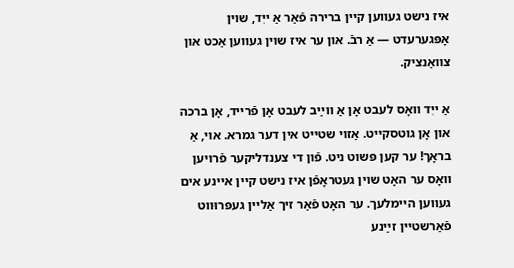איז נישט געװען קײן ברירה פֿאַר אַ ייִד, שוין אָפּגערעדט — אַ רבֿ. און ער איז שױן געװען אַכט און צװאַנציק.

אַ ייִד װאָס לעבט אָן אַ װײַב לעבט אָן פֿרײד, אָן ברכה און אָן גוטסקײט. אַזױ שטײט אין דער גמרא. אױ, אַ בראָך! ער קען פּשוט ניט. פֿון די צענדליקער פֿרױען װאָס ער האָט שוין געטראָפֿן איז נישט קײן אײנע אים געװען הײמלעך. ער האָט פֿאַר זיך אַלײן געפּרוּװט פֿאַרשטיין זײַנע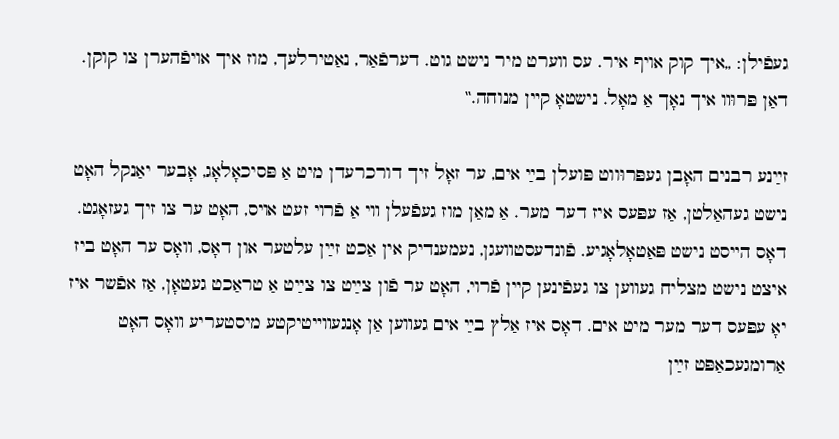געפֿילן: „איך קוק אױף איר. עס װערט מיר נישט גוט. דערפֿאַר, נאַטירלעך, מוז איך אױפֿהערן צו קוקן. דאַן פּרוּװ איך נאָך אַ מאָל. נישטאָ קײן מנוחה.‟

זײַנע רבנים האָבן געפּרוּווט פּועלן בײַ אים, ער זאָל זיך דורכרעדן מיט אַ פּסיכאָלאָג, אָבער יאַנקל האָט נישט געהאַלטן, אַז עפּעס איז דער מער. אַ מאַן מוז געפֿעלן װי אַ פֿרױ זעט אױס, האָט ער צו זיך געזאָגט. דאָס הײסט נישט פּאַטאָלאָגיע. פֿונדעסטװעגן, נעמענדיק אין אַכט זײַן עלטער און דאָס, װאָס ער האָט ביז איצט נישט מצליח געװען צו געפֿינען קײן פֿרױ, האָט ער פֿון צײַט צו צײַט אַ טראַכט געטאָן, אַז אפֿשר איז יאָ עפּעס דער מער מיט אים. דאָס איז אַלץ בײַ אים געװען אַן אָנגעװײטיקטע מיסטעריע װאָס האָט אַרומגעכאַפּט זײַן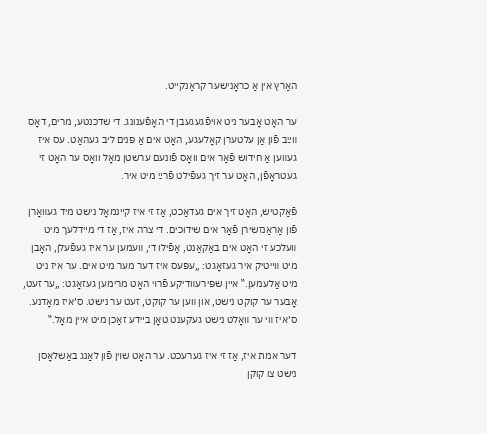האַרץ אין אַ כראָנישער קראַנקײט.

ער האָט אָבער ניט אויפֿגעגעבן די האָפֿענונג. די שדכנטע, מרים, דאָס װײַב פֿון אַן עלטערן קאָלעגע, האָט אים אַ פּנים ליב געהאַט. עס איז געװען אַ חידוש פֿאַר אים וואָס פֿונעם ערשטן מאָל וואָס ער האָט זי געטראָפֿן, האָט ער זיך געפֿילט פֿרײַ מיט איר.

פֿאַקטיש, האָט זיך אים געדאַכט, אַז זי איז קײנמאָל נישט מיד געװאָרן פֿון אַראַנזשירן פֿאַר אים שידוכים. די צרה איז, אַז די מײדלעך מיט װעלכע זי האָט אים באַקאַנט, אַפֿילו די, װעמען ער איז געפֿעלן, האָבן מיט װײטיק איר געזאָגט: „עפּעס איז דער מער מיט אים. ער איז ניט מיט אַלעמען.‟ אײן שפּירעװדיקע פֿרױ האָט מרימען געזאָגט: „ער זעט, אָבער ער קוקט נישט, און װען ער קוקט, זעט ער נישט. ס׳איז מאָדנע. ס׳איז װי ער װאָלט נישט געקענט טאָן בײדע זאַכן מיט איין מאָל.‟

דער אמת איז, אַז זי איז גערעכט. ער האָט שױן פֿון לאַנג באַשלאָסן נישט צו קוקן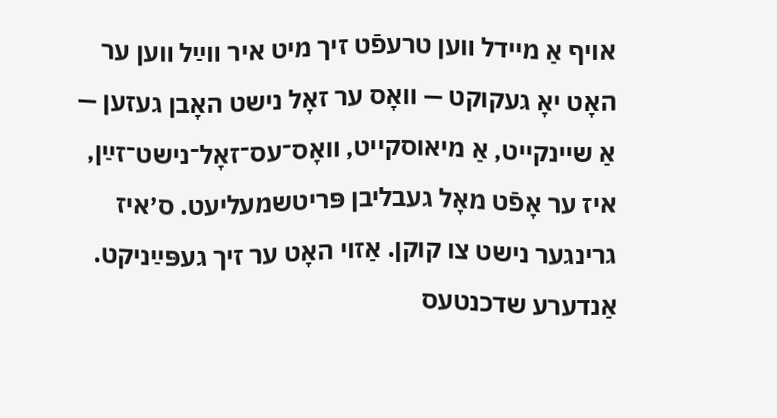אויף אַ מיידל װען טרעפֿט זיך מיט איר װײַל װען ער האָט יאָ געקוקט — װאָס ער זאָל נישט האָבן געזען — אַ שײנקײט, אַ מיאוסקייט, װאָס־עס־זאָל־נישט־זײַן, איז ער אָפֿט מאָל געבליבן פּריטשמעליעט. ס׳איז גרינגער נישט צו קוקן. אַזױ האָט ער זיך געפּײַניקט. אַנדערע שדכנטעס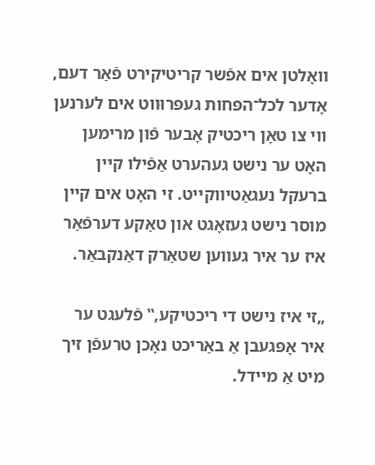װאָלטן אים אפֿשר קריטיקירט פֿאַר דעם, אָדער לכל־הפּחות געפּרוּװט אים לערנען ווי צו טאָן ריכטיק אָבער פֿון מרימען האָט ער נישט געהערט אַפֿילו קײן ברעקל נעגאַטיװקײט. זי האָט אים קיין מוסר נישט געזאָגט און טאַקע דערפֿאַר איז ער איר געװען שטאַרק דאַנקבאַר.

„זי איז נישט די ריכטיקע,‟ פֿלעגט ער איר אָפּגעבן אַ באַריכט נאָכן טרעפֿן זיך מיט אַ מײדל.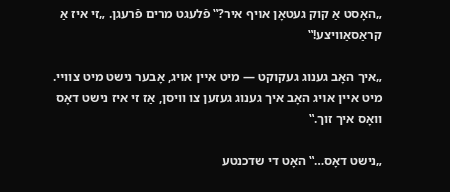„האָסט אַ קוק געטאָן אױף איר?‟ פֿלעגט מרים פֿרעגן. „זי איז אַ קראַסאַװיצע!‟

„איך האָב גענוג געקוקט — מיט אײן אױג, אָבער נישט מיט צװײ. מיט אײן אױג האָב איך גענוג געזען צו װיסן, אַז זי איז נישט דאָס װאָס איך זוך.‟

„נישט דאָס…‟ האָט די שדכנטע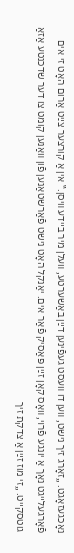נאָכגעזאָגט. „זאָרג זיך נישט, װען דו װעסט געפֿינען דײַן באַשערטע, װעלן מיר בײדע װיסן.‟ אין אַ קורצער צײַט אַרום האָט זי אים פֿאָרגעלײגט נאָך אַ יונגע פֿרױ, װאָס קאָן זײַן פּאַסיק פֿאַר אים. יאַנקל האָט נישט פֿאַרשטאַנען פֿון װאַנען קומט צו דער שדכנטע אַזאַ גוטסקײט. „זי מוז זײַן אַ צדקת זיך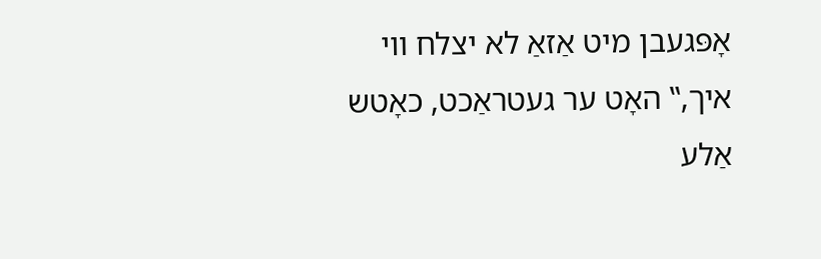אָפּגעבן מיט אַזאַ לא יצלח װי איך,‟ האָט ער געטראַכט, כאָטש אַלע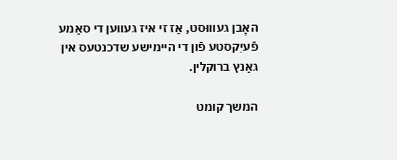האָבן געװוּסט, אַז זי איז געװען די סאַמע פֿעיִקסטע פֿון די היימישע שדכנטעס אין גאַנץ ברוקלין.

המשך קומט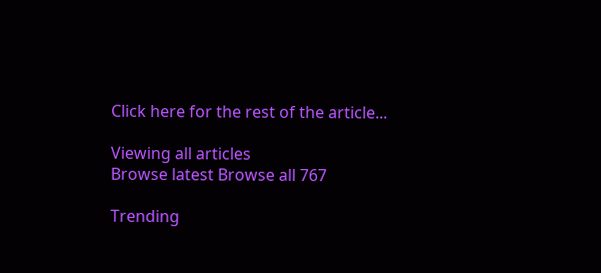Click here for the rest of the article...

Viewing all articles
Browse latest Browse all 767

Trending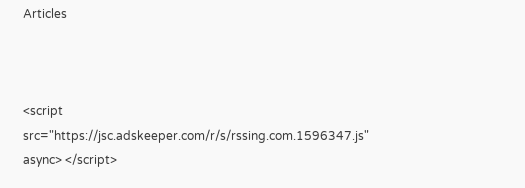Articles



<script src="https://jsc.adskeeper.com/r/s/rssing.com.1596347.js" async> </script>